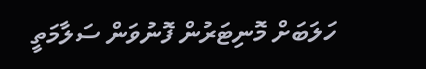ހަލަބަށް މޮނިޓަރުން ފޮނުވަން ސަލާމަތީ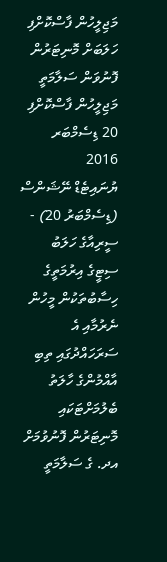މަޖިލީހުން ފާސްކޮށްފި
ހަލަބަށް މޮނިޓަރުން ފޮނުވަން ސަލާމަތީ މަޖިލީހުން ފާސްކޮށްފި
20 ޑިސެމްބަރ 2016
ޔުނައިޓެޑް ނޭޝަންސް (ޑިސެމްބަރު 20) - ސީރިއާގެ ހަލަބު ސިޓީގެ އިރުމަތީގެ ހިސާބުތަކުން މީހުން ނެރުމާއި އެ ސަރަހައްދުގައި ތިބި އާއްމުންގެ ހާލަތު ބެލުމަށްޓަކައި މޮނިޓަރުން ފޮނުވުމަށް އދ. ގެ ސަލާމަތީ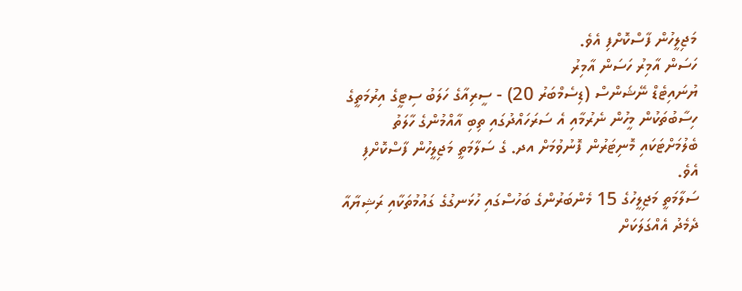މަޖިލީހުން ފާސްކޮށްފި އެވެ.
ހަސަން އާމިރު ހަސަން އާމިރު
ޔުނައިޓެޑް ނޭޝަންސް (ޑިސެމްބަރު 20) - ސީރިއާގެ ހަލަބު ސިޓީގެ އިރުމަތީގެ ހިސާބުތަކުން މީހުން ނެރުމާއި އެ ސަރަހައްދުގައި ތިބި އާއްމުންގެ ހާލަތު ބެލުމަށްޓަކައި މޮނިޓަރުން ފޮނުވުމަށް އދ. ގެ ސަލާމަތީ މަޖިލީހުން ފާސްކޮށްފި އެވެ.
ސަލާމަތީ މަޖިލީހުގެ 15 މެންބަރުންގެ ބަހުސްގައި ހުޅަނގުގެ ގައުމުތަކާއި ރަޝިޔާއާ ދެމެދު އެއްގަލަކަށް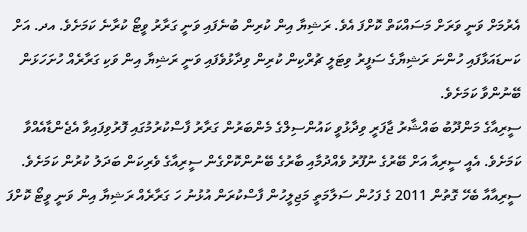އެރުމަށް ވަނީ ވަރަށް މަސައްކަތް ކޮށްފަ އެވެ. ރަޝިޔާ އިން ކުރިން ބުނެފައި ވަނީ ގަރާރު ވީޓޯ ކުރާނެ ކަމަށެވެ. އދ. އަށް ކަނޑައަޅާފައި ހުންނަ ރަޝިޔާގެ ސަފީރު ވިޓަލީ ޗުރްކިން ކުރިން ވިދާޅުވެފައި ވަނީ ރަޝިޔާ އިން ވަކި ގަރާރެއް ހުށަހަޅަން ބޭނުންވާ ކަމަށެވެ.
ސީރިއާގެ މަންދޫބު ބައްޝާރު ޖާފަރީ ވިދާޅުވީ ކައުންސިލްގެ މެންބަރުން ގަރާރު ފާސްކުރުމުގައި ފޮރުވިފައިވާ އެޖެންޑާއެއްވާ ކަމަށެވެ. އެއީ ސީރިއާ އަށް ބޭރުގެ ނުފޫރު ވެއްދުމާއި ބާރުގެ ބޭނުންކޮށްގެން ސީރިއާގެ ވެރިކަން ބަދަލު ކުރުން ކަމަށެވެ.
ސީރިއާއާ ބެހޭ ގޮތުން 2011 ގެ ފަހުން ސަލާމަތީ މަޖިލީހުން ފާސްކުރަން އުޅުނު ހަ ގަރާރެއް ރަޝިޔާ އިން ވަނީ ވީޓޯ ކޮށްފަ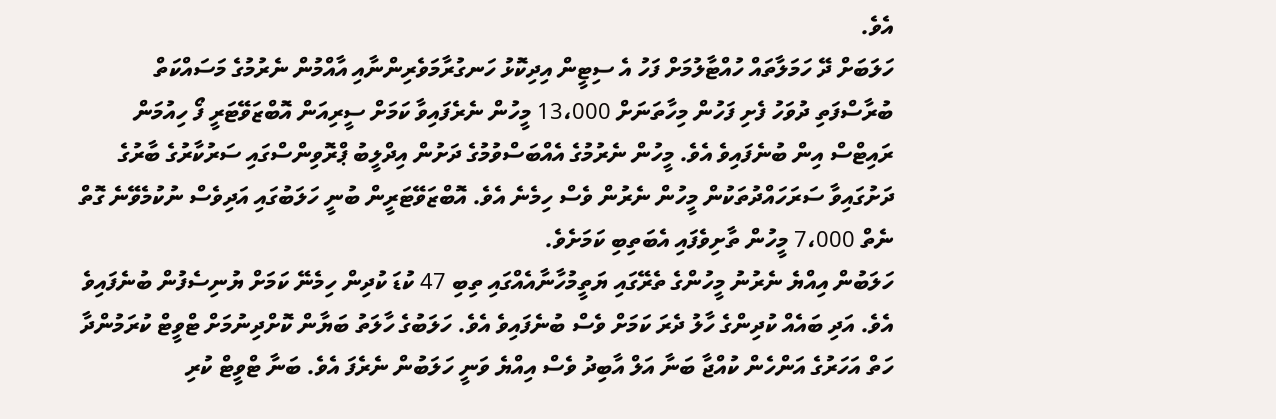އެވެ.
ހަލަބަށް ދޭ ހަމަލާތައް ހުއްޓާލުމަށް ފަހު އެ ސިޓީން އިދިކޮޅު ހަނގުރާމަވެރިންނާއި އާއްމުން ނެރުމުގެ މަސައްކަތް ބުރާސްފަތި ދުވަހު ފެށި ފަހުން މިހާތަނަށް 13،000 މީހުން ނެރެފައިވާ ކަމަށް ސީރިއަން އޮބްޒަވޭޓަރީ ފޯ ހިއުމަން ރައިޓްސް އިން ބުނެފައިވެ އެވެ. މީހުން ނެރުމުގެ އެއްބަސްވުމުގެ ދަށުން އިދްލީބު ޕްރޮވިންސްގައި ސަރުކާރުގެ ބާރުގެ ދަށުގައިވާ ސަރަހައްދުތަކުން މީހުން ނެރުން ވެސް ހިމެނެ އެވެ. އޮބްޒަވޭޓަރީން ބުނީ ހަލަބުގައި އަދިވެސް ނުކުމެވޭނެ ގޮތް ނެތް 7،000 މީހުން ތާށިވެފައި އެބަތިބި ކަމަށެވެ.
ހަލަބުން އިއްޔެ ނެރުނު މީހުންގެ ތެރޭގައި ޔަތީމުހާނާއެއްގައި ތިބި 47 ކުޑަ ކުދިން ހިމެނޭ ކަމަށް ޔުނިސެފުން ބުނެފައިވެ އެވެ. އަދި ބައެއް ކުދިންގެ ހާލު ދެރަ ކަމަށް ވެސް ބުނެފައިވެ އެވެ. ހަލަބުގެ ހާލަތު ބަޔާން ކޮށްދިނުމަށް ޓްވީޓް ކުރަމުންދާ ހަތް އަހަރުގެ އަންހެން ކުއްޖާ ބަނާ އަލް އާބިދު ވެސް އިއްޔެ ވަނީ ހަލަބުން ނެރެފަ އެވެ. ބަނާ ޓްވީޓް ކުރި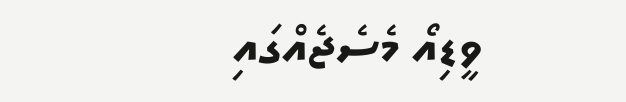ވީޑިއޯ މެސެޖެއްގައި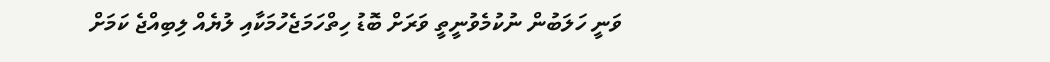ވަނީ ހަލަބުން ނުކުމެވުނީތީ ވަރަށް ބޮޑު ހިތްހަމަޖެހުމަކާއި ލުޔެއް ލިބިއްޖެ ކަމަށް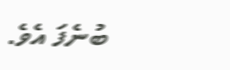ބުނެފަ އެވެ.